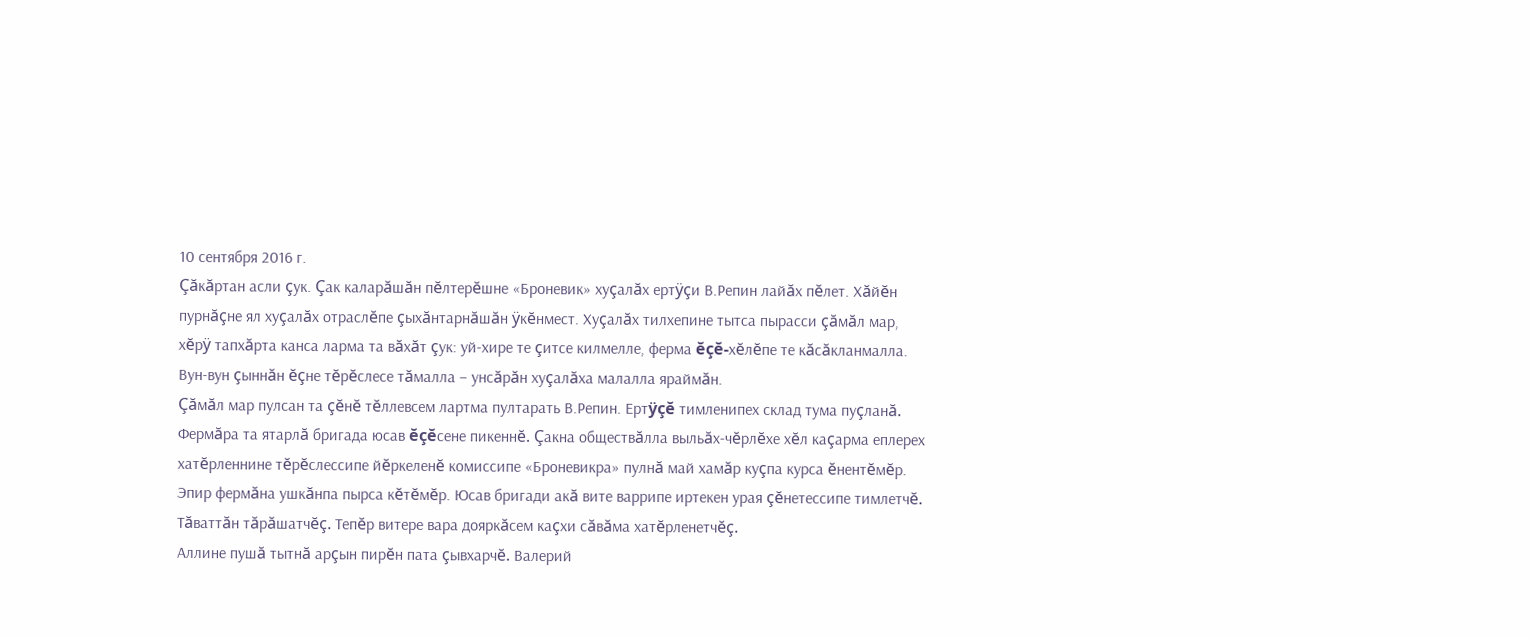10 сентября 2016 г.
Çăкăртан асли çук. Çак каларăшăн пĕлтерĕшне «Броневик» хуçалăх ертÿçи В.Репин лайăх пĕлет. Хăйĕн пурнăçне ял хуçалăх отраслĕпе çыхăнтарнăшăн ÿкĕнмест. Хуçалăх тилхепине тытса пырасси çăмăл мар, хĕрÿ тапхăрта канса ларма та вăхăт çук: уй-хире те çитсе килмелле, ферма ĕçĕ-хĕлĕпе те кăсăкланмалла. Вун-вун çыннăн ĕçне тĕрĕслесе тăмалла – унсăрăн хуçалăха малалла яраймăн.
Çăмăл мар пулсан та çĕнĕ тĕллевсем лартма пултарать В.Репин. Ертÿçĕ тимленипех склад тума пуçланă. Фермăра та ятарлă бригада юсав ĕçĕсене пикеннĕ. Çакна обществăлла выльăх-чĕрлĕхе хĕл каçарма еплерех хатĕрленнине тĕрĕслессипе йĕркеленĕ комиссипе «Броневикра» пулнă май хамăр куçпа курса ĕнентĕмĕр.
Эпир фермăна ушкăнпа пырса кĕтĕмĕр. Юсав бригади акă вите варрипе иртекен урая çĕнетессипе тимлетчĕ. Тăваттăн тăрăшатчĕç. Тепĕр витере вара дояркăсем каçхи сăвăма хатĕрленетчĕç.
Аллине пушă тытнă арçын пирĕн пата çывхарчĕ. Валерий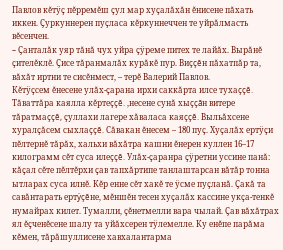Павлов кĕтÿç пĕрремĕш çул мар хуçалăхăн ĕнисене пăхать иккен. Çуркуннерен пуçласа кĕркуннеччен те уйрăлмасть вĕсенчен.
– Çанталăк уяр тăнă чух уйра çÿреме питех те лайăх. Вырăнĕ çителĕклĕ. Çисе тăранмалăх курăкĕ пур. Виççĕн пăхатпăр та, вăхăт иртни те сисĕнмест, – терĕ Валерий Павлов.
Кĕтÿçсем ĕнесене улăх-çарана ирхи саккăрта илсе тухаççĕ. Тăваттăра каялла кĕртеççĕ. ,несене сунă хыççăн витере тăратмаççĕ, çуллахи лагере хăваласа каяççĕ. Выльăхсене хуралçăсем сыхлаççĕ. Сăвакан ĕнесем – 180 пуç. Хуçалăх ертÿçи пĕлтернĕ тăрăх, хальхи вăхăтра кашни ĕнерен куллен 16–17 килограмм сĕт суса илеççĕ. Улăх-çаранра çÿретни уссине панă: кăçал сĕте пĕлтĕрхи çав тапхăртипе танлаштарсан вăтăр тонна ытларах суса илнĕ. Кĕр енне сĕт хакĕ те ÿсме пуçланă. Çакă та савăнтарать ертÿçĕне, мĕншĕн тесен хуçалăх кассине укçа-тенкĕ нумайрах килет. Тумалли, çĕнетмелли вара чылай. Çав вăхăтрах ял ĕçченĕсене шалу та уйăхсерен тÿлемелле. Ку енĕпе парăма кĕмен, тăрăшуллисене хавхалантарма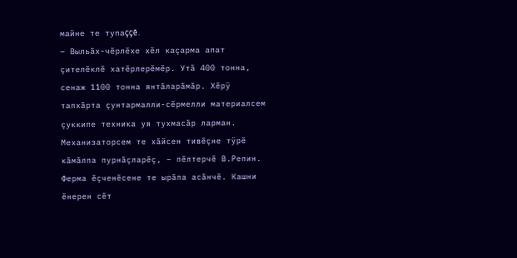майне те тупаççĕ.
– Выльăх-чĕрлĕхе хĕл каçарма апат çителĕклĕ хатĕрлерĕмĕр. Утă 400 тонна, сенаж 1100 тонна янтăларăмăр. Хĕрÿ тапхăрта çунтармалли-сĕрмелли материалсем çуккипе техника уя тухмасăр ларман. Механизаторсем те хăйсен тивĕçне тÿрĕ кăмăлпа пурнăçларĕç, – пĕлтерчĕ В.Репин.
Ферма ĕçченĕсене те ырăпа асăнчĕ. Кашни ĕнерен сĕт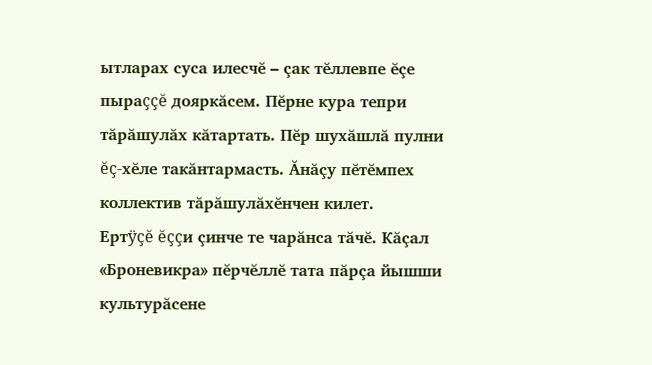ытларах суса илесчĕ – çак тĕллевпе ĕçе пыраççĕ дояркăсем. Пĕрне кура тепри тăрăшулăх кăтартать. Пĕр шухăшлă пулни ĕç-хĕле такăнтармасть. Ăнăçу пĕтĕмпех коллектив тăрăшулăхĕнчен килет.
Ертÿçĕ ĕççи çинче те чарăнса тăчĕ. Кăçал «Броневикра» пĕрчĕллĕ тата пăрçа йышши культурăсене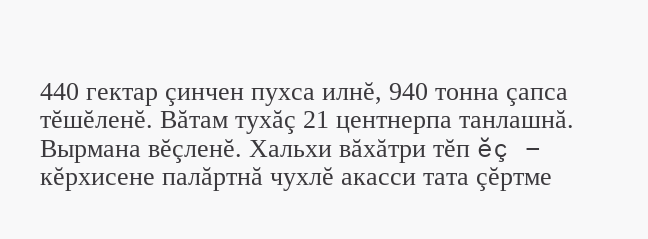440 гектар çинчен пухса илнĕ, 940 тонна çапса тĕшĕленĕ. Вăтам тухăç 21 центнерпа танлашнă. Вырмана вĕçленĕ. Хальхи вăхăтри тĕп ĕç – кĕрхисене палăртнă чухлĕ акасси тата çĕртме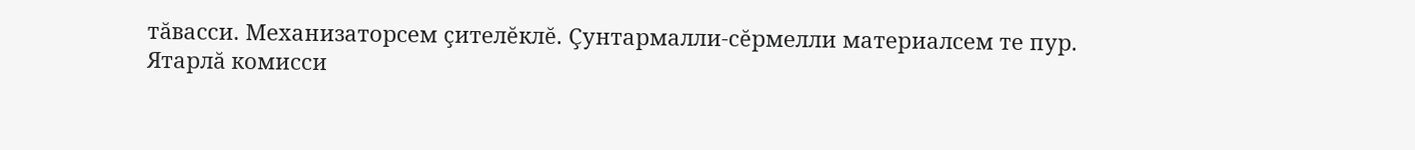тăвасси. Механизаторсем çителĕклĕ. Çунтармалли-сĕрмелли материалсем те пур.
Ятарлă комисси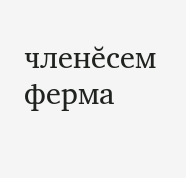членĕсем ферма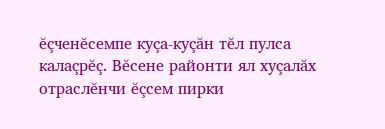ĕçченĕсемпе куçа-куçăн тĕл пулса калаçрĕç. Вĕсене районти ял хуçалăх отраслĕнчи ĕçсем пирки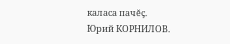каласа пачĕç.
Юрий КОРНИЛОВ.